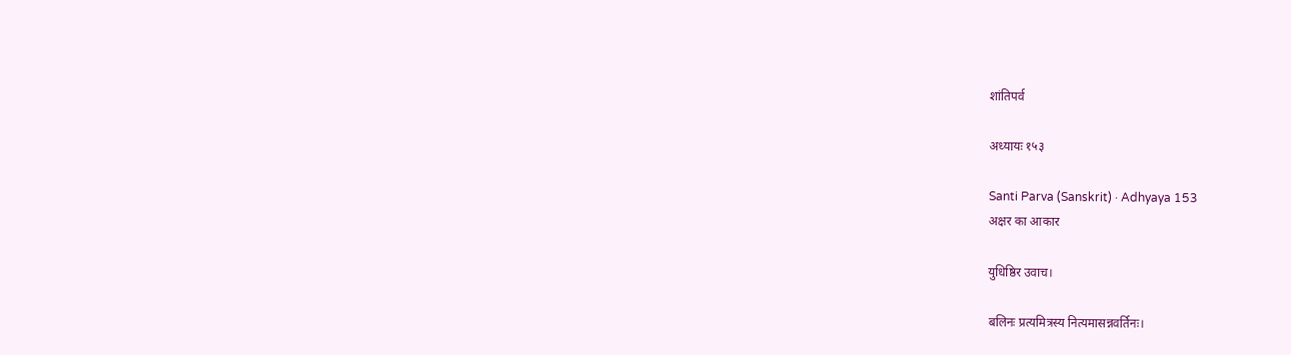शांतिपर्व

अध्यायः १५३

Santi Parva (Sanskrit) · Adhyaya 153
अक्षर का आकार

युधिष्ठिर उवाच।

बलिनः प्रत्यमित्रस्य नित्यमासन्नवर्तिनः।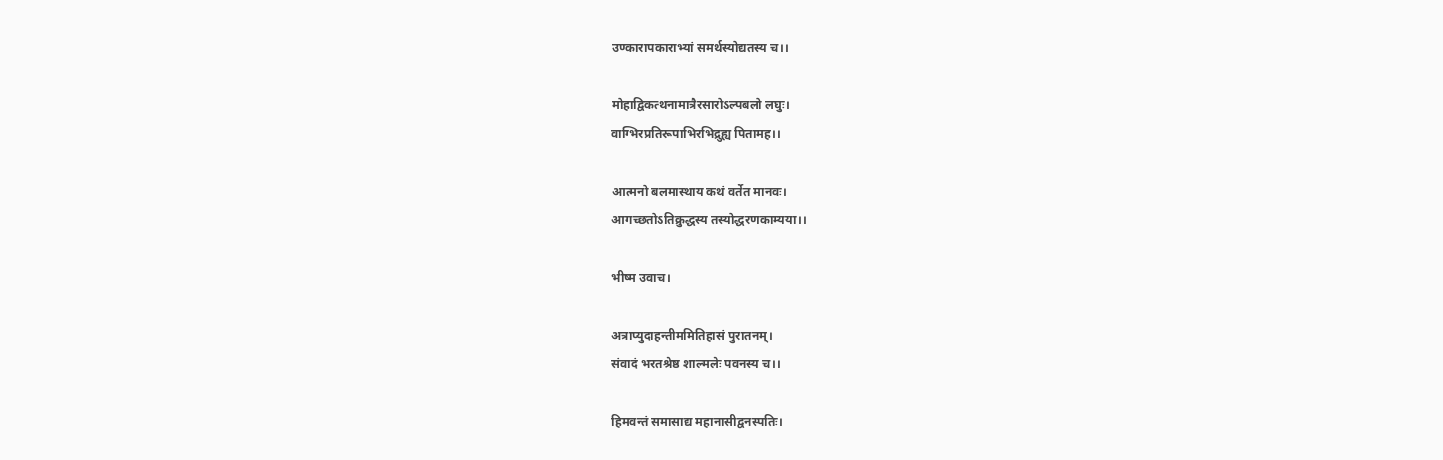उण्कारापकाराभ्यां समर्थस्योद्यतस्य च।।

मोहाद्विकत्थनामात्रैरसारोऽल्पबलो लघुः।
वाग्भिरप्रतिरूपाभिरभिद्रुह्य पितामह।।

आत्मनो बलमास्थाय कथं वर्तेत मानवः।
आगच्छतोऽतिक्रुद्धस्य तस्योद्धरणकाम्यया।।

भीष्म उवाच।

अत्राप्युदाहन्तीममितिहासं पुरातनम्।
संवादं भरतश्रेष्ठ शाल्मलेः पवनस्य च।।

हिमवन्तं समासाद्य महानासीद्वनस्पतिः।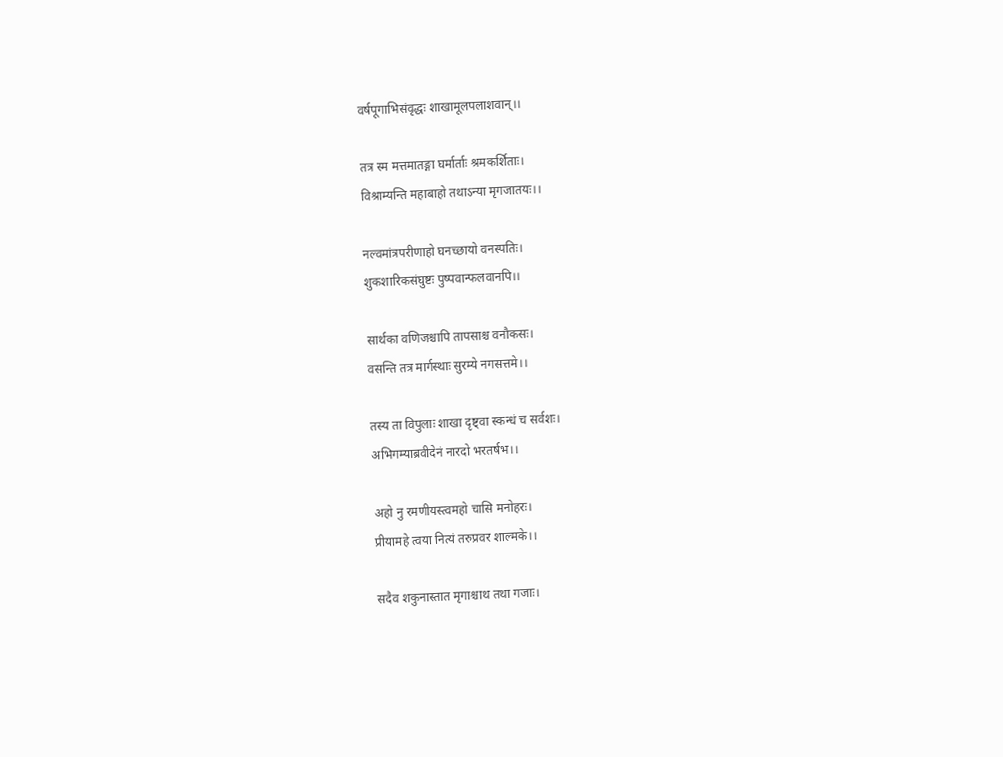वर्षपूगाभिसंवृद्धः शाखामूलपलाशवान्।।

तत्र स्म मत्तमातङ्गा घर्मार्ताः श्रमकर्शिताः।
विश्राम्यन्ति महाबाहो तथाऽन्या मृगजातयः।।

नल्वमांत्रपरीणाहो घनच्छायो वनस्पतिः।
शुकशारिकसंघुष्टः पुष्पवान्फलवानपि।।

सार्थका वणिजश्चापि तापसाश्च वनौकसः।
वसन्ति तत्र मार्गस्थाः सुरम्ये नगसत्तमे।।

तस्य ता विपुलाः शाखा दृष्ट्वा स्कन्धं च सर्वशः।
अभिगम्याब्रवीदेनं नारदो भरतर्षभ।।

अहो नु रमणीयस्त्वमहो चासि मनोहरः।
प्रीयामहे त्वया नित्यं तरुप्रवर शाल्मके।।

सदैव शकुनास्तात मृगाश्चाथ तथा गजाः।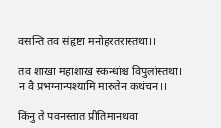वसन्ति तव संहृष्टा मनोहरतरास्तथा।।

तव शाखा महाशाख स्कन्धांश्च विपुलांस्तथा।
न वै प्रभग्नान्पश्यामि मारुतेन कथंचन।।

किंनु ते पवनस्तात प्रीतिमानथवा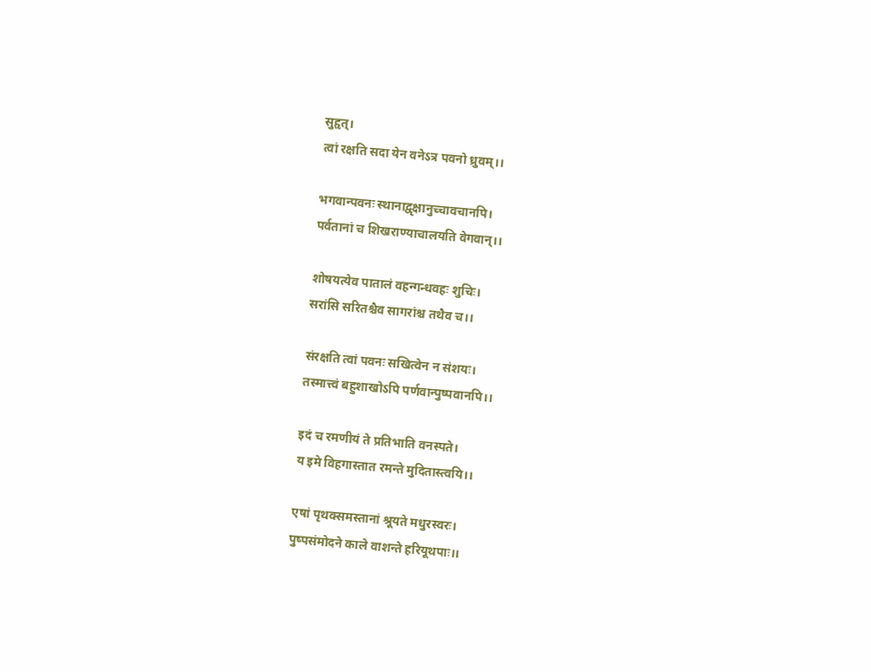सुहृत्।
त्वां रक्षति सदा येन वनेऽत्र पवनो ध्रुवम्।।

भगवान्पवनः स्थानाद्वृक्षानुच्चावचानपि।
पर्वतानां च शिखराण्याचालयति वेगवान्।।

शोषयत्येव पातालं वहन्गन्धवहः शुचिः।
सरांसि सरितश्चैव सागरांश्च तथैव च।।

संरक्षति त्वां पवनः सखित्वेन न संशयः।
तस्मात्त्वं बहुशाखोऽपि पर्णवान्पुष्पवानपि।।

इदं च रमणीयं ते प्रतिभाति वनस्पते।
य इमे विहगास्तात रमन्ते मुदितास्त्वयि।।

एषां पृथक्समस्तानां श्रूयते मधुरस्वरः।
पुष्पसंमोदने काले वाशन्ते हरियूथपाः।।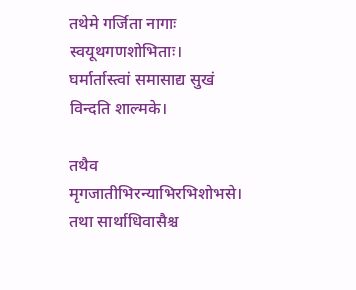तथेमे गर्जिता नागाः स्वयूथगणशोभिताः।
घर्मार्तास्त्वां समासाद्य सुखं विन्दति शाल्मके।

तथैव मृगजातीभिरन्याभिरभिशोभसे।
तथा सार्थाधिवासैश्च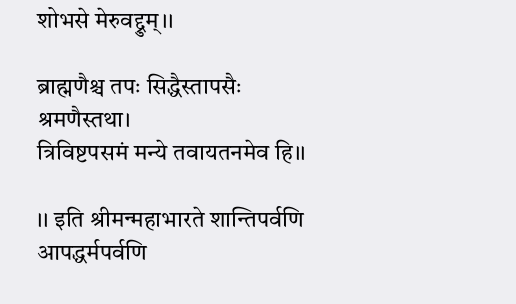शोभसे मेरुवद्द्रुम्।।

ब्राह्मणैश्च तपः सिद्धैस्तापसैः श्रमणैस्तथा।
त्रिविष्टपसमं मन्ये तवायतनमेव हि।।

।। इति श्रीमन्महाभारते शान्तिपर्वणि
आपद्धर्मपर्वणि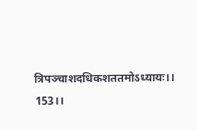त्रिपञ्चाशदधिकशततमोऽध्यायः।। 153।।